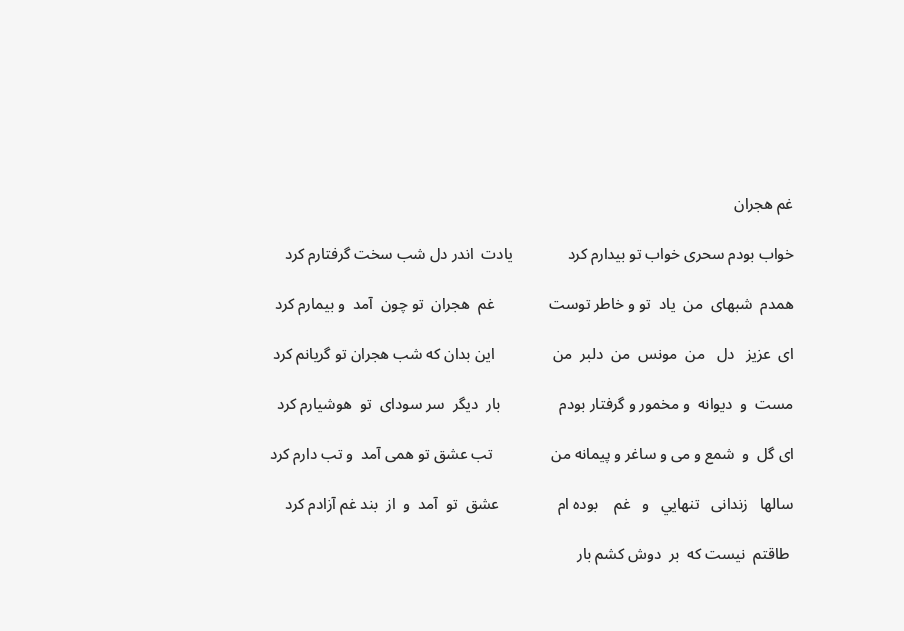غم هجران

خواب بودم سحری خواب تو بيدارم کرد              يادت  اندر دل شب سخت گرفتارم کرد

همدم  شبهای  من  ياد  تو و خاطر توست              غم  هجران  تو چون  آمد  و بيمارم کرد

ای  عزيز   دل   من  مونس  من  دلبر  من               اين بدان که شب هجران تو گريانم کرد

مست  و  ديوانه  و مخمور و گرفتار بودم               بار  ديگر  سر سودای  تو  هوشيارم کرد

ای گل  و  شمع و می و ساغر و پيمانه من               تب عشق تو همی آمد  و تب دارم کرد

سالها   زندانی   تنهايي   و   غم    بوده ام               عشق  تو  آمد  و  از  بند غم آزادم کرد

 طاقتم  نيست که  بر  دوش کشم بار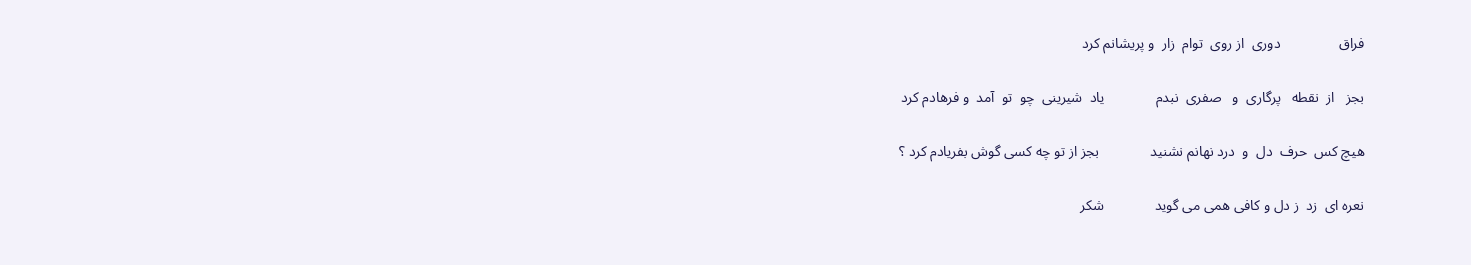فراق                دوری  از روی  توام  زار  و پريشانم کرد

بجز   از  نقطه   پرگاری  و   صفری  نبدم              ياد  شيرينی  چو  تو  آمد  و فرهادم کرد

هيچ کس  حرف  دل  و  درد نهانم نشنيد              بجز از تو چه کسی گوش بفريادم کرد ؟

نعره ای  زد  ز دل و کافی همی می گويد              شکر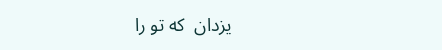يزدان  که تو را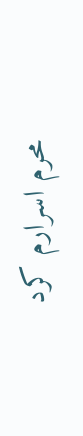محرم اسرارم کرد